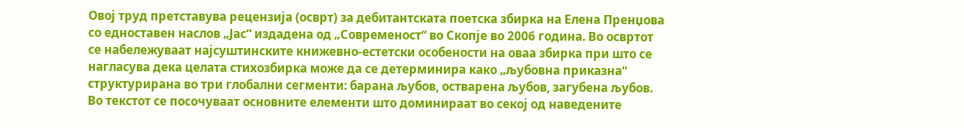Овој труд претставува рецензија (осврт) за дебитантската поетска збирка на Елена Пренџова со едноставен наслов „Јас“ издадена од „Современост“ во Скопје во 2006 година. Во освртот се набележуваат најсуштинските книжевно-естетски особености на оваа збирка при што се нагласува дека целата стихозбирка може да се детерминира како „љубовна приказна“ структурирана во три глобални сегменти: барана љубов, остварена љубов, загубена љубов. Во текстот се посочуваат основните елементи што доминираат во секој од наведените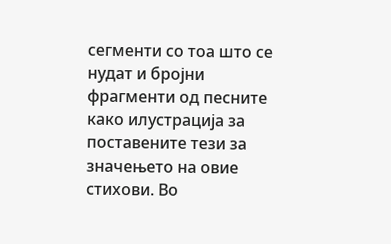сегменти со тоа што се нудат и бројни фрагменти од песните како илустрација за поставените тези за значењето на овие стихови. Во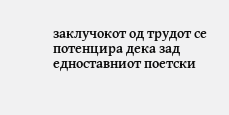заклучокот од трудот се потенцира дека зад едноставниот поетски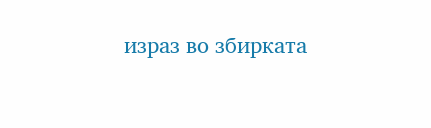израз во збирката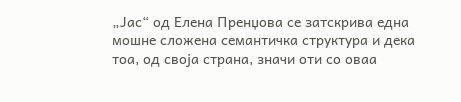„Јас“ од Елена Пренџова се затскрива една мошне сложена семантичка структура и дека тоа, од своја страна, значи оти со оваа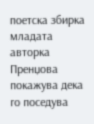поетска збирка младата авторка Пренџова покажува дека го поседува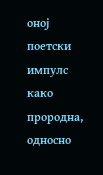оној поетски импулс како прородна, односно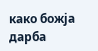како божја дарба